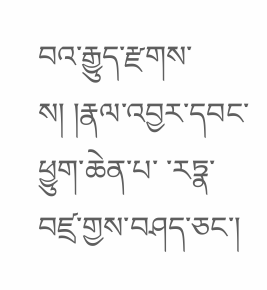བའ་རྒྱུད་རྫགས་ས། །རྣལ་འབྱར་དབང་ཕྱུག་ཆེན་པ་ ་རཏྣ་བཛྲ་གྱས་བཤད་ཅང་།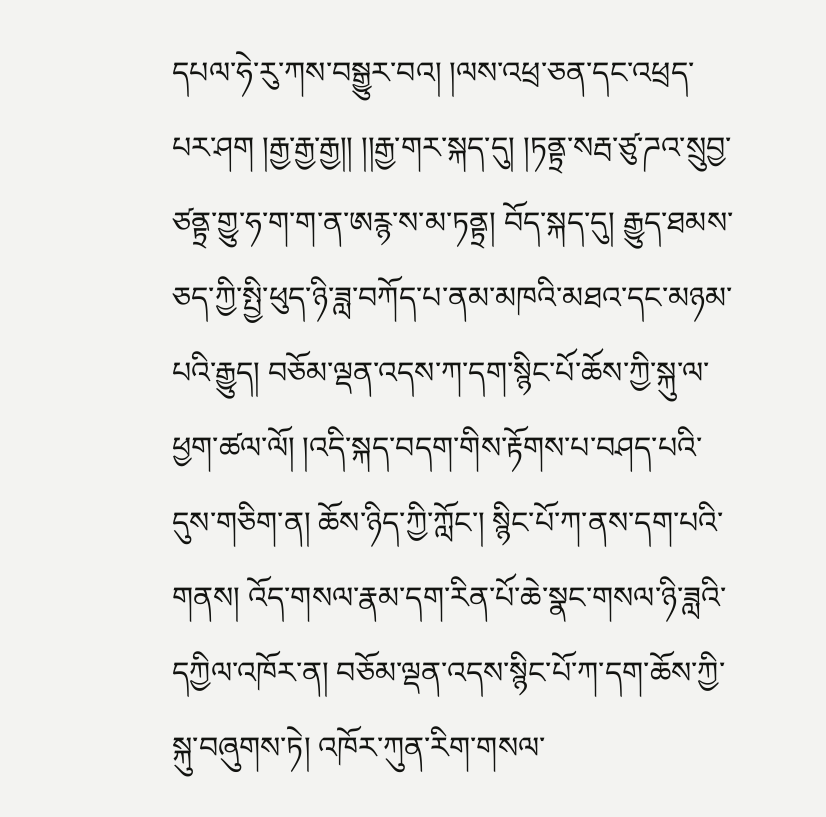དཔལ་ཧེ་རུ་ཀས་བསྒྱུར་བའ། །ལས་འཕྲ་ཅན་དང་འཕྲད་པར་ཤག །རྒྱ་རྒྱ་རྒྱ།། །།རྒྱ་གར་སྐད་དུ། །ཏནྟྲ་སརྦ་ཙུ་ཌའ་སྲུབྱ་ཙནྟྲ་གྱུ་ཧ་ག་ག་ན་ཨརྙ་ས་མ་ཏནྟྲ། བོད་སྐད་དུ། རྒྱུད་ཐམས་ཅད་ཀྱི་སྤྱི་ཕུད་ཉི་ཟླ་བཀོད་པ་ནམ་མཁའི་མཐའ་དང་མཉམ་པའི་རྒྱུད། བཅོམ་ལྡན་འདས་ཀ་དག་སྙིང་པོ་ཆོས་ཀྱི་སྐུ་ལ་ཕྱག་ཚལ་ལོ། །འདི་སྐད་བདག་གིས་རྟོགས་པ་བཤད་པའི་དུས་གཅིག་ན། ཆོས་ཉིད་ཀྱི་ཀློང་། སྙིང་པོ་ཀ་ནས་དག་པའི་གནས། འོད་གསལ་རྣམ་དག་རིན་པོ་ཆེ་སྣང་གསལ་ཉི་ཟླའི་དཀྱིལ་འཁོར་ན། བཅོམ་ལྡན་འདས་སྙིང་པོ་ཀ་དག་ཆོས་ཀྱི་སྐུ་བཞུགས་ཏེ། འཁོར་ཀུན་རིག་གསལ་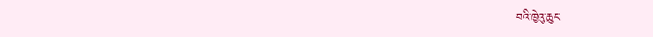བའི་ཁྱེའུ་ཆུང་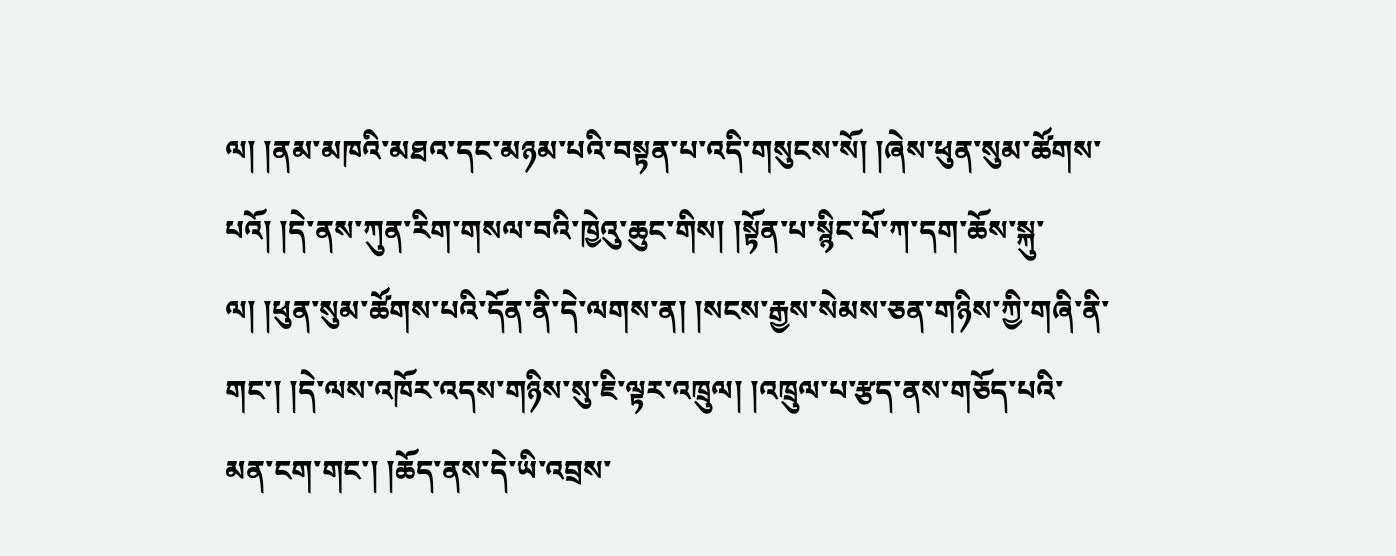ལ། །ནམ་མཁའི་མཐའ་དང་མཉམ་པའི་བསྟན་པ་འདི་གསུངས་སོ། །ཞེས་ཕུན་སུམ་ཚོགས་པའོ། །དེ་ནས་ཀུན་རིག་གསལ་བའི་ཁྱེའུ་ཆུང་གིས། །སྟོན་པ་སྙིང་པོ་ཀ་དག་ཆོས་སྐུ་ལ། །ཕུན་སུམ་ཚོགས་པའི་དོན་ནི་དེ་ལགས་ན། །སངས་རྒྱས་སེམས་ཅན་གཉིས་ཀྱི་གཞི་ནི་གང་། །དེ་ལས་འཁོར་འདས་གཉིས་སུ་ཇི་ལྟར་འཁྲུལ། །འཁྲུལ་པ་རྩད་ནས་གཅོད་པའི་མན་ངག་གང་། །ཆོད་ནས་དེ་ཡི་འབྲས་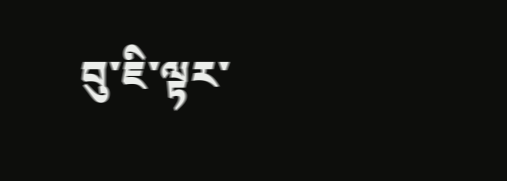བུ་ཇི་ལྟར་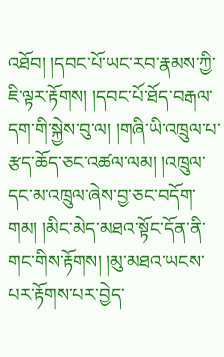འཐོབ། །དབང་པོ་ཡང་རབ་རྣམས་ཀྱི་ཇི་ལྟར་རྟོགས། །དབང་པོ་ཐོད་བརྒལ་དག་གི་སྐྱེས་བུ་ལ། །གཞི་ཡི་འཁྲུལ་པ་རྩད་ཆོད་ཅང་འཚལ་ལམ། །འཁྲུལ་དང་མ་འཁྲུལ་ཞེས་བྱ་ཅང་བདོག་གམ། །མིང་མེད་མཐའ་སྟོང་དོན་ནི་གང་གིས་རྟོགས། །མུ་མཐའ་ཡངས་པར་རྟོགས་པར་བྱེད་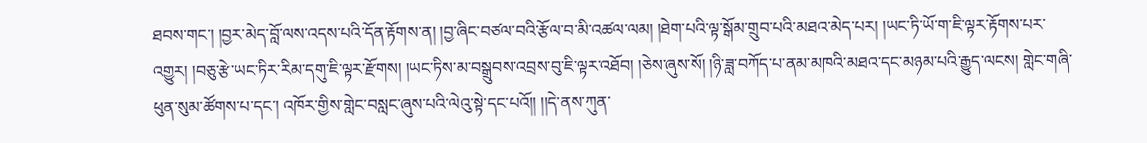ཐབས་གང་། །བྱར་མེད་བློ་ལས་འདས་པའི་དོན་རྟོགས་ན། །བྱ་ཞིང་བཙལ་བའི་རྩོལ་བ་མི་འཚལ་ལམ། །ཐེག་པའི་ལྟ་སྒོམ་གྲུབ་པའི་མཐའ་མེད་པར། །ཡང་ཏི་ཡོ་ག་ཇི་ལྟར་རྟོགས་པར་འགྱུར། །བཅུ་རྩེ་ཡང་ཏིར་རིམ་དགུ་ཇི་ལྟར་རྫོགས། །ཡང་ཏིས་མ་བསྒྲུབས་འབྲས་བུ་ཇི་ལྟར་འཐོབ། །ཅེས་ཞུས་སོ། །ཉི་ཟླ་བཀོད་པ་ནམ་མཁའི་མཐའ་དང་མཉམ་པའི་རྒྱུད་ལངས། གླེང་གཞི་ཕུན་སུམ་ཚོགས་པ་དང་། འཁོར་གྱིས་གླེང་བསླང་ཞུས་པའི་ལེའུ་སྟེ་དང་པའོ།། །།དེ་ནས་ཀུན་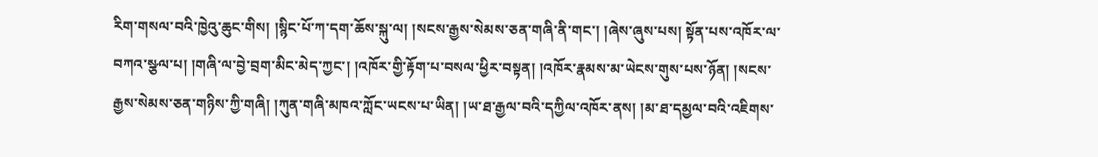རིག་གསལ་བའི་ཁྱེའུ་ཆུང་གིས། །སྙིང་པོ་ཀ་དག་ཆོས་སྐུ་ལ། །སངས་རྒྱས་སེམས་ཅན་གཞི་ནི་གང་། །ཞེས་ཞུས་པས། སྟོན་པས་འཁོར་ལ་བཀའ་སྩལ་པ། །གཞི་ལ་བྱེ་བྲག་མིང་མེད་ཀྱང་། །འཁོར་གྱི་རྟོག་པ་བསལ་ཕྱིར་བསྟན། །འཁོར་རྣམས་མ་ཡེངས་གུས་པས་ཉོན། །སངས་རྒྱས་སེམས་ཅན་གཉིས་ཀྱི་གཞི། །ཀུན་གཞི་མཁའ་ཀློང་ཡངས་པ་ཡིན། །ཡ་ཐ་རྒྱལ་བའི་དཀྱིལ་འཁོར་ནས། །མ་ཐ་དམྱལ་བའི་འཇིགས་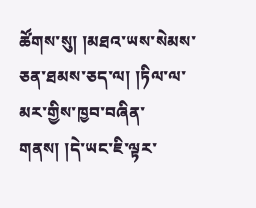ཚོགས་སུ། །མཐའ་ཡས་སེམས་ཅན་ཐམས་ཅད་ལ། །ཏིལ་ལ་མར་གྱིས་ཁྱབ་བཞིན་གནས། །དེ་ཡང་ཇི་ལྟར་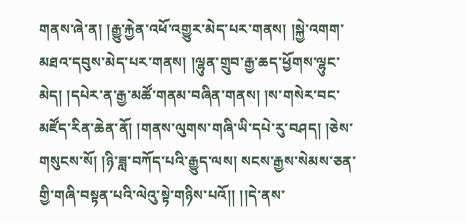གནས་ཞེ་ན། །རྒྱུ་རྐྱེན་འཕོ་འགྱུར་མེད་པར་གནས། །སྐྱེ་འགག་མཐའ་དབུས་མེད་པར་གནས། །ལྷུན་གྲུབ་རྒྱ་ཆད་ཕྱོགས་ལྷུང་མེད། །དཔེར་ན་རྒྱ་མཚོ་གནམ་བཞིན་གནས། །ས་གསེར་བང་མཛོད་རིན་ཆེན་ནོ། །གནས་ལུགས་གཞི་ཡི་དཔེ་རུ་བཤད། །ཅེས་གསུངས་སོ། །ཉི་ཟླ་བཀོད་པའི་རྒྱུད་ལས། སངས་རྒྱས་སེམས་ཅན་གྱི་གཞི་བསྟན་པའི་ལེའུ་སྟེ་གཉིས་པའོ།། །།དེ་ནས་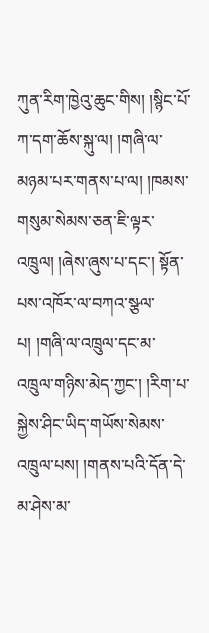ཀུན་རིག་ཁྱེའུ་ཆུང་གིས། །སྙིང་པོ་ཀ་དག་ཆོས་སྐུ་ལ། །གཞི་ལ་མཉམ་པར་གནས་པ་ལ། །ཁམས་གསུམ་སེམས་ཅན་ཇི་ལྟར་འཁྲུལ། །ཞེས་ཞུས་པ་དང་། སྟོན་པས་འཁོར་ལ་བཀའ་སྩལ་པ། །གཞི་ལ་འཁྲུལ་དང་མ་འཁྲུལ་གཉིས་མེད་ཀྱང་། །རིག་པ་སྐྱེས་ཤིང་ཡིད་གཡོས་སེམས་འཁྲུལ་པས། །གནས་པའི་དོན་དེ་མ་ཤེས་མ་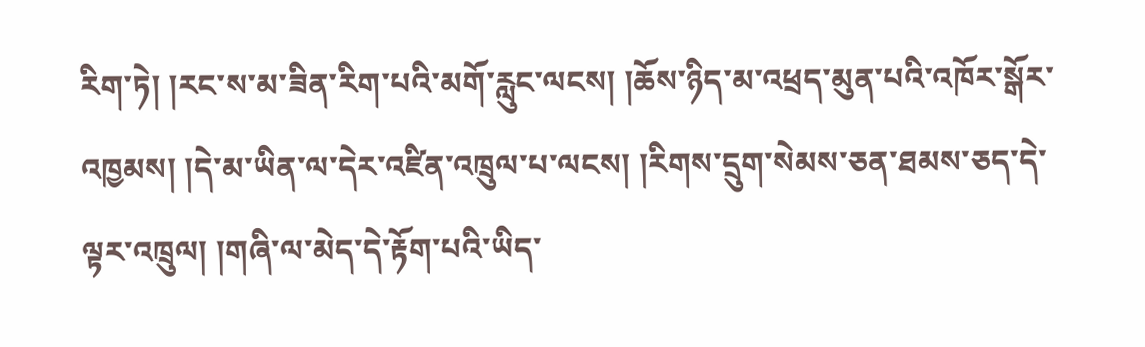རིག་ཏེ། །རང་ས་མ་ཟིན་རིག་པའི་མགོ་རླུང་ལངས། །ཆོས་ཉིད་མ་འཕྲད་མུན་པའི་འཁོར་སྒོར་འཁྱམས། །དེ་མ་ཡིན་ལ་དེར་འཛིན་འཁྲུལ་པ་ལངས། །རིགས་དྲུག་སེམས་ཅན་ཐམས་ཅད་དེ་ལྟར་འཁྲུལ། །གཞི་ལ་མེད་དེ་རྟོག་པའི་ཡིད་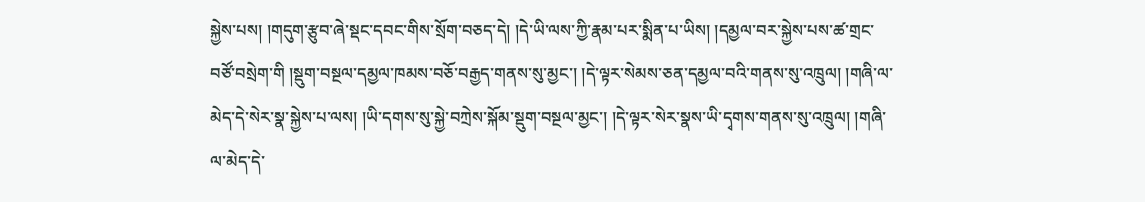སྐྱེས་པས། །གདུག་རྩུབ་ཞེ་སྡང་དབང་གིས་སྲོག་བཅད་དེ། །དེ་ཡི་ལས་ཀྱི་རྣམ་པར་སྨིན་པ་ཡིས། །དམྱལ་བར་སྐྱེས་པས་ཚ་གྲང་བཙོ་བསྲེག་གི །སྡུག་བསྔལ་དམྱལ་ཁམས་བཅོ་བརྒྱད་གནས་སུ་མྱང་། །དེ་ལྟར་སེམས་ཅན་དམྱལ་བའི་གནས་སུ་འཁྲུལ། །གཞི་ལ་མེད་དེ་སེར་སྣ་སྐྱེས་པ་ལས། །ཡི་དགས་སུ་སྐྱེ་བཀྲེས་སྐོམ་སྡུག་བསྔལ་མྱང་། །དེ་ལྟར་སེར་སྣས་ཡི་དྭགས་གནས་སུ་འཁྲུལ། །གཞི་ལ་མེད་དེ་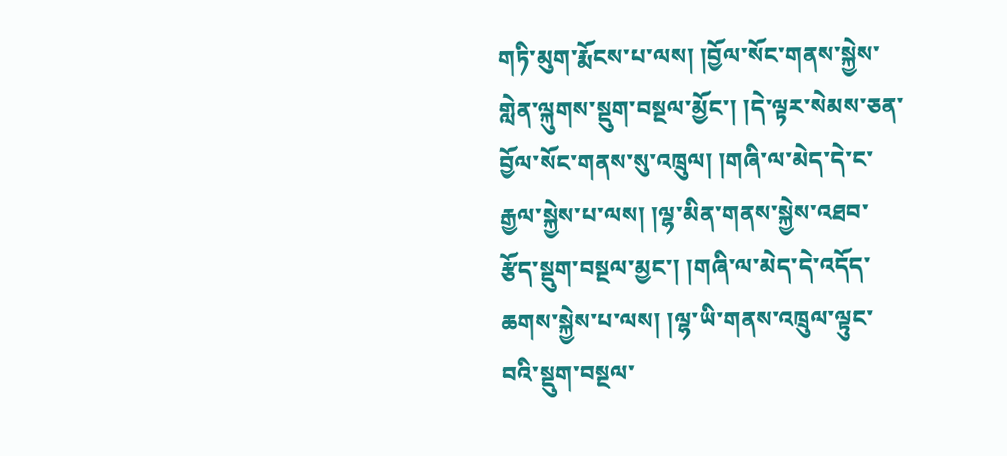གཏི་མུག་རྨོངས་པ་ལས། །བྱོལ་སོང་གནས་སྐྱེས་གླེན་ལྐུགས་སྡུག་བསྔལ་མྱོང་། །དེ་ལྟར་སེམས་ཅན་བྱོལ་སོང་གནས་སུ་འཁྲུལ། །གཞི་ལ་མེད་དེ་ང་རྒྱལ་སྐྱེས་པ་ལས། །ལྷ་མིན་གནས་སྐྱེས་འཐབ་རྩོད་སྡུག་བསྔལ་མྱང་། །གཞི་ལ་མེད་དེ་འདོད་ཆགས་སྐྱེས་པ་ལས། །ལྷ་ཡི་གནས་འཁྲུལ་ལྟུང་བའི་སྡུག་བསྔལ་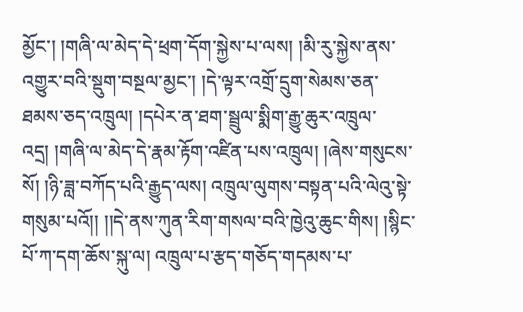མྱོང་། །གཞི་ལ་མེད་དེ་ཕྲག་དོག་སྐྱེས་པ་ལས། །མི་རུ་སྐྱེས་ནས་འགྱུར་བའི་སྡུག་བསྔལ་མྱང་། །དེ་ལྟར་འགྲོ་དྲུག་སེམས་ཅན་ཐམས་ཅད་འཁྲུལ། །དཔེར་ན་ཐག་སྦྲུལ་སྨིག་རྒྱུ་ཆུར་འཁྲུལ་འདྲ། །གཞི་ལ་མེད་དེ་རྣམ་རྟོག་འཛིན་པས་འཁྲུལ། །ཞེས་གསུངས་སོ། །ཉི་ཟླ་བཀོད་པའི་རྒྱུད་ལས། འཁྲུལ་ལུགས་བསྟན་པའི་ལེའུ་སྟེ་གསུམ་པའོ།། །།དེ་ནས་ཀུན་རིག་གསལ་བའི་ཁྱེའུ་ཆུང་གིས། །སྙིང་པོ་ཀ་དག་ཆོས་སྐུ་ལ། འཁྲུལ་པ་རྩད་གཅོད་གདམས་པ་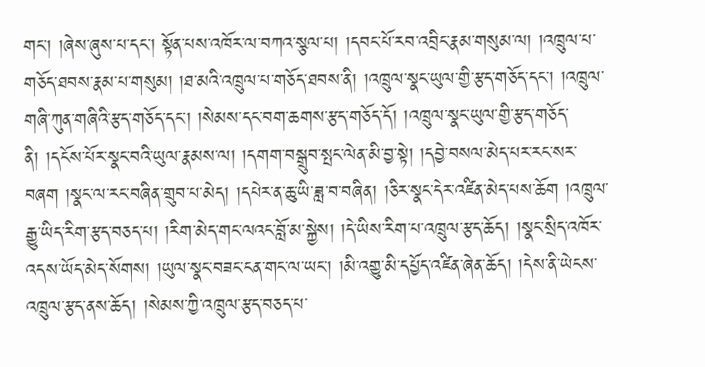གང་། །ཞེས་ཞུས་པ་དང་། སྟོན་པས་འཁོར་ལ་བཀའ་སྩལ་པ། །དབང་པོ་རབ་འབྲིང་རྣམ་གསུམ་ལ། །འཁྲུལ་པ་གཅོད་ཐབས་རྣམ་པ་གསུམ། །ཐ་མའི་འཁྲུལ་པ་གཅོད་ཐབས་ནི། །འཁྲུལ་སྣང་ཡུལ་གྱི་རྩད་གཅོད་དང་། །འཁྲུལ་གཞི་ཀུན་གཞིའི་རྩད་གཅོད་དང་། །སེམས་དང་བག་ཆགས་རྩད་གཅོད་དོ། །འཁྲུལ་སྣང་ཡུལ་གྱི་རྩད་གཅོད་ནི། །དངོས་པོར་སྣང་བའི་ཡུལ་རྣམས་ལ། །དགག་བསྒྲུབ་སྤང་ལེན་མི་བྱ་སྟེ། །དབྱེ་བསལ་མེད་པར་རང་སར་བཞག །སྣང་ལ་རང་བཞིན་གྲུབ་པ་མེད། །དཔེར་ན་ཆུ་ཡི་ཟླ་བ་བཞིན། །ཅིར་སྣང་དེར་འཛིན་མེད་པས་ཆོག །འཁྲུལ་རྒྱུ་ཡིད་རིག་རྩད་བཅད་པ། །རིག་མེད་གང་ལའང་བློ་མ་སྐྱེས། །དེ་ཡིས་རིག་པ་འཁྲུལ་རྩད་ཆོད། །སྣང་སྲིད་འཁོར་འདས་ཡོད་མེད་སོགས། །ཡུལ་སྣང་བཟང་ངན་གང་ལ་ཡང་། །མི་འགྱུ་མི་དཔྱོད་འཛིན་ཞེན་ཆོད། །དེས་ནི་ཡེངས་འཁྲུལ་རྩད་ནས་ཆོད། །སེམས་ཀྱི་འཁྲུལ་རྩད་བཅད་པ་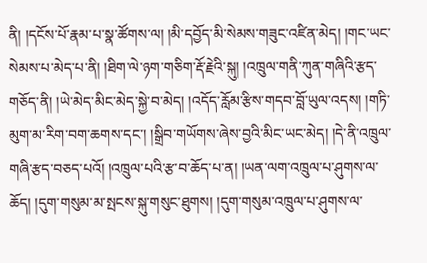ནི། །དངོས་པོ་རྣམ་པ་སྣ་ཚོགས་ལ། །མི་དབྱོད་མི་སེམས་གཟུང་འཛིན་མེད། །གང་ཡང་སེམས་པ་མེད་པ་ནི། །ཐིག་ལེ་ཉག་གཅིག་རྡོ་རྗེའི་སྐུ། །འཁྲུལ་གནི་ཀུན་གཞིའི་རྩད་གཅོད་ནི། །ཡེ་མེད་མིང་མེད་སྐྱེ་བ་མེད། །འདོད་རློམ་རྩིས་གདབ་བློ་ཡུལ་འདས། །གཏི་མུག་མ་རིག་བག་ཆགས་དང་། །སྒྲིབ་གཡོགས་ཞེས་བྱའི་མིང་ཡང་མེད། །དེ་ནི་འཁྲུལ་གཞི་རྩད་བཅད་པའོ། །འཁྲུལ་པའི་རྩ་བ་ཆོད་པ་ན། །ཡན་ལག་འཁྲུལ་པ་ཤུགས་ལ་ཆོད། །དུག་གསུམ་མ་སྤངས་སྐུ་གསུང་ཐུགས། །དུག་གསུམ་འཁྲུལ་པ་ཤུགས་ལ་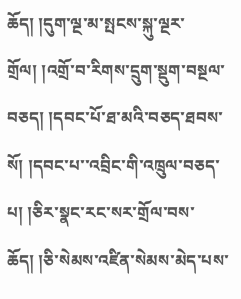ཆོད། །དུག་ལྔ་མ་སྤངས་སྐུ་ལྔར་གྲོལ། །འགྲོ་བ་རིགས་དྲུག་སྡུག་བསྔལ་བཅད། །དབང་པོ་ཐ་མའི་བཅད་ཐབས་སོ། །དབང་པ་་འབྲིང་གི་འཁྲུལ་བཅད་པ། །ཅིར་སྣང་རང་སར་གྲོལ་བས་ཆོད། །ཅི་སེམས་འཛིན་སེམས་མེད་པས་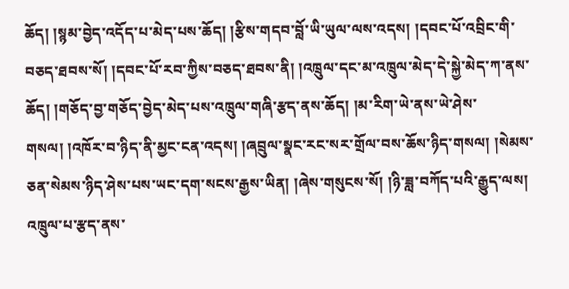ཆོད། །སྙམ་བྱེད་འདོད་པ་མེད་པས་ཆོད། །རྩིས་གདབ་བློ་ཡི་ཡུལ་ལས་འདས། །དབང་པོ་འབྲིང་གི་བཅད་ཐབས་སོ། །དབང་པོ་རབ་ཀྱིས་བཅད་ཐབས་ནི། །འཁྲུལ་དང་མ་འཁྲུལ་མེད་དེ་སྐྱེ་མེད་ཀ་ནས་ཆོད། །གཅོད་བྱ་གཅོད་བྱེད་མེད་པས་འཁྲུལ་གཞི་རྩད་ནས་ཆོད། །མ་རིག་ཡེ་ནས་ཡེ་ཤེས་གསལ། །འཁོར་བ་ཉིད་ནི་མྱང་ངན་འདས། །ཞབྲུལ་སྣང་རང་སར་གྲོལ་བས་ཆོས་ཉིད་གསལ། །སེམས་ཅན་སེམས་ཉིད་ཤེས་པས་ཡང་དག་སངས་རྒྱས་ཡིན། །ཞེས་གསུངས་སོ། །ཉི་ཟླ་བཀོད་པའི་རྒྱུད་ལས། འཁྲུལ་པ་རྩད་ནས་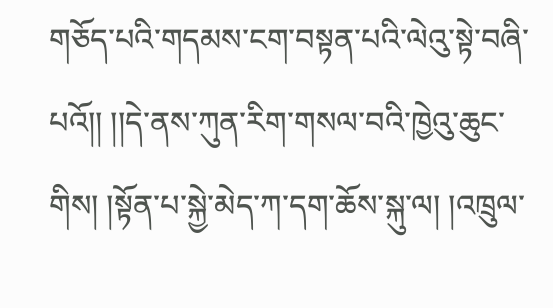གཅོད་པའི་གདམས་ངག་བསྟན་པའི་ལེའུ་སྟེ་བཞི་པའོ།། །།དེ་ནས་ཀུན་རིག་གསལ་བའི་ཁྱེའུ་ཆུང་གིས། །སྟོན་པ་སྐྱེ་མེད་ཀ་དག་ཆོས་སྐུ་ལ། །འཁྲུལ་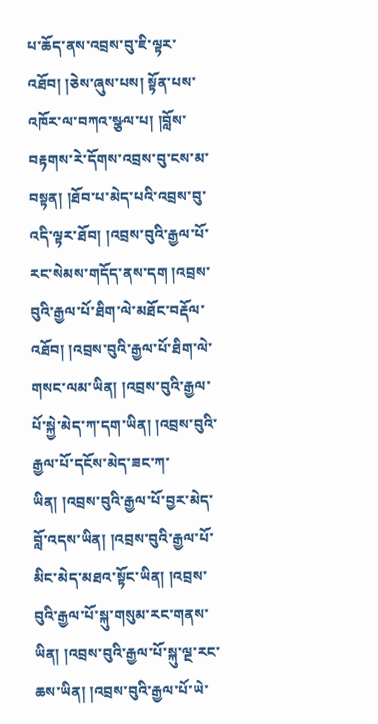པ་ཆོད་ནས་འབྲས་བུ་ཇི་ལྟར་འཐོབ། །ཅེས་ཞུས་པས། སྟོན་པས་འཁོར་ལ་བཀའ་སྩལ་པ། །བློས་བརྟགས་རེ་དོགས་འབྲས་བུ་ངས་མ་བསྟན། །ཐོབ་པ་མེད་པའི་འབྲས་བུ་འདི་ལྟར་ཐོབ། །འབྲས་བུའི་རྒྱལ་པོ་རང་སེམས་གདོད་ནས་དག །འབྲས་བུའི་རྒྱལ་པོ་ཐིག་ལེ་མཐོང་བརྡོལ་འཐོབ། །འབྲས་བུའི་རྒྱལ་པོ་ཐིག་ལེ་གསང་ལམ་ཡིན། །འབྲས་བུའི་རྒྱལ་པོ་སྐྱེ་མེད་ཀ་དག་ཡིན། །འབྲས་བུའི་རྒྱལ་པོ་དངོས་མེད་ཟང་ཀ་ཡིན། །འབྲས་བུའི་རྒྱལ་པོ་བྱར་མེད་བློ་འདས་ཡིན། །འབྲས་བུའི་རྒྱལ་པོ་མིང་མེད་མཐའ་སྟོང་ཡིན། །འབྲས་བུའི་རྒྱལ་པོ་སྐུ་གསུམ་རང་གནས་ཡིན། །འབྲས་བུའི་རྒྱལ་པོ་སྐུ་ལྔ་རང་ཆས་ཡིན། །འབྲས་བུའི་རྒྱལ་པོ་ཡེ་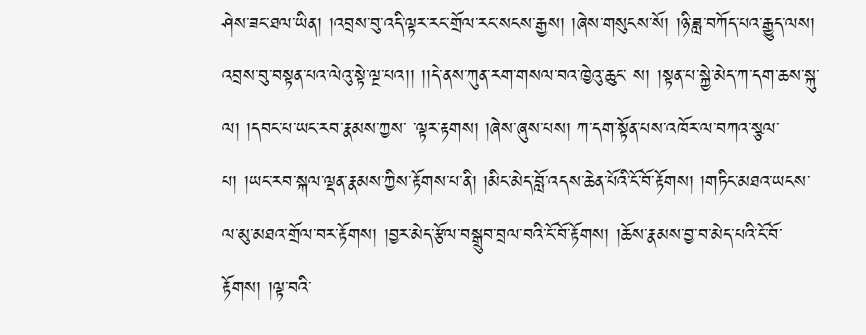ཤེས་ཟང་ཐལ་ཡིན། །འབྲས་བུ་འདི་ལྟར་རང་གྲོལ་རང་སངས་རྒྱས། །ཞེས་གསུངས་སོ། །ཉི་ཟླ་བཀོད་པའ་རྒྱུད་ལས། འབྲས་བུ་བསྟན་པའ་ལེའུ་སྟེ་ལྔ་པའ།། །།དེ་ནས་ཀུན་རག་གསལ་བའ་ཁྱེའུ་ཆུང་ ས། །སྟན་པ་སྐྱེ་མེད་ཀ་དག་ཆས་སྐུ་ལ། །དབང་པ་ཡང་རབ་རྣམས་ཀྱས་ ་ལྟར་རྟགས། །ཞེས་ཞུས་པས། ཀ་དག་སྟོན་པས་འཁོར་ལ་བཀའ་སྩལ་པ། །ཡང་རབ་སྐལ་ལྡན་རྣམས་ཀྱིས་རྟོགས་པ་ནི། །མིང་མེད་བློ་འདས་ཆེན་པོའི་ངོ་བོ་རྟོགས། །གཏིང་མཐའ་ཡངས་ལ་མུ་མཐའ་གྲོལ་བར་རྟོགས། །བྱར་མེད་རྩོལ་བསྒྲུབ་བྲལ་བའི་ངོ་བོ་རྟོགས། །ཆོས་རྣམས་བྱ་བ་མེད་པའི་ངོ་བོ་རྟོགས། །ལྟ་བའི་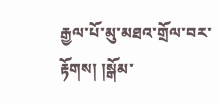རྒྱལ་པོ་མུ་མཐའ་གྲོལ་བར་རྟོགས། །སྒོམ་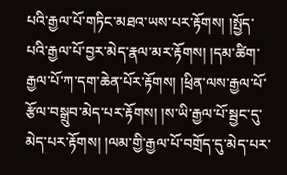པའི་རྒྱལ་པོ་གཏིང་མཐའ་ཡས་པར་རྟོགས། །སྤྱོད་པའི་རྒྱལ་པོ་བྱར་མེད་རྣལ་མར་རྟོགས། །དམ་ཚིག་རྒྱལ་པོ་ཀ་དག་ཆེན་པོར་རྟོགས། །ཕྲིན་ལས་རྒྱལ་པོ་རྩོལ་བསྒྲུབ་མེད་པར་རྟོགས། །ས་ཡི་རྒྱལ་པོ་སྦྱང་དུ་མེད་པར་རྟོགས། །ལམ་གྱི་རྒྱལ་པོ་བགྲོད་དུ་མེད་པར་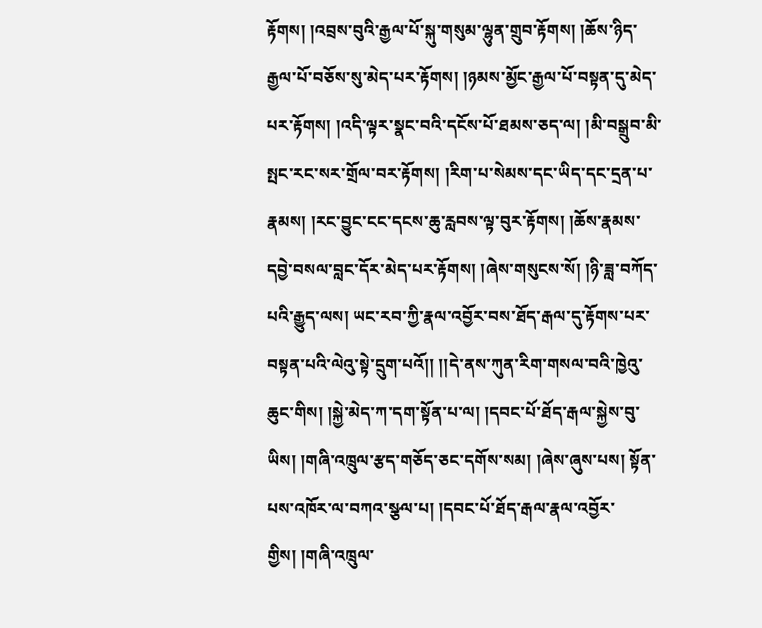རྟོགས། །འབྲས་བུའི་རྒྱལ་པོ་སྐུ་གསུམ་ལྷུན་གྲུབ་རྟོགས། །ཆོས་ཉིད་རྒྱལ་པོ་བཅོས་སུ་མེད་པར་རྟོགས། །ཉམས་མྱོང་རྒྱལ་པོ་བསྟན་དུ་མེད་པར་རྟོགས། །འདི་ལྟར་སྣང་བའི་དངོས་པོ་ཐམས་ཅད་ལ། །མི་བསྒྲུབ་མི་སྤང་རང་སར་གྲོལ་བར་རྟོགས། །རིག་པ་སེམས་དང་ཡིད་དང་དྲན་པ་རྣམས། །རང་བྱུང་ངང་དངས་ཆུ་རླབས་ལྟ་བུར་རྟོགས། །ཆོས་རྣམས་དབྱེ་བསལ་བླང་དོར་མེད་པར་རྟོགས། །ཞེས་གསུངས་སོ། །ཉི་ཟླ་བཀོད་པའི་རྒྱུད་ལས། ཡང་རབ་ཀྱི་རྣལ་འབྱོར་བས་ཐོད་རྒལ་དུ་རྟོགས་པར་བསྟན་པའི་ལེའུ་སྟེ་དྲུག་པའོ།། །།དེ་ནས་ཀུན་རིག་གསལ་བའི་ཁྱེའུ་ཆུང་གིས། །སྐྱེ་མེད་ཀ་དག་སྟོན་པ་ལ། །དབང་པོ་ཐོད་རྒལ་སྐྱེས་བུ་ཡིས། །གཞི་འཁྲུལ་རྩད་གཅོད་ཅང་དགོས་སམ། །ཞེས་ཞུས་པས། སྟོན་པས་འཁོར་ལ་བཀའ་སྩལ་པ། །དབང་པོ་ཐོད་རྒལ་རྣལ་འབྱོར་གྱིས། །གཞི་འཁྲུལ་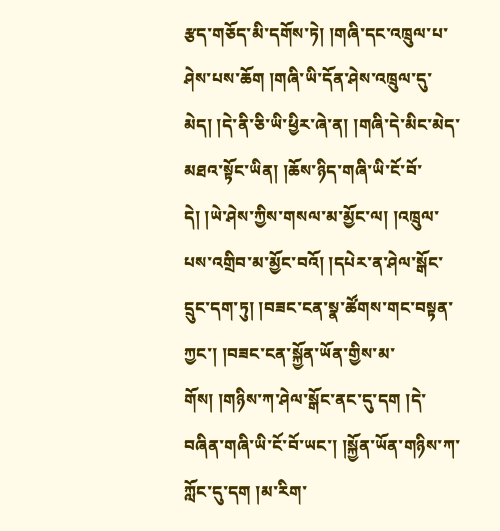རྩད་གཅོད་མི་དགོས་ཏེ། །གཞི་དང་འཁྲུལ་པ་ཤེས་པས་ཆོག །གཞི་ཡི་དོན་ཤེས་འཁྲུལ་དུ་མེད། །དེ་ནི་ཅི་ཡི་ཕྱིར་ཞེ་ན། །གཞི་དེ་མིང་མེད་མཐའ་སྟོང་ཡིན། །ཆོས་ཉིད་གཞི་ཡི་ངོ་བོ་དེ། །ཡེ་ཤེས་ཀྱིས་གསལ་མ་མྱོང་ལ། །འཁྲུལ་པས་འགྲིབ་མ་མྱོང་བའོ། །དཔེར་ན་ཤེལ་སྒོང་དྲུང་དག་ཏུ། །བཟང་ངན་སྣ་ཚོགས་གང་བསྟན་ཀྱང་། །བཟང་ངན་སྐྱོན་ཡོན་གྱིས་མ་གོས། །གཉིས་ཀ་ཤེལ་སྒོང་ནང་དུ་དག །དེ་བཞིན་གཞི་ཡི་ངོ་བོ་ཡང་། །སྐྱོན་ཡོན་གཉིས་ཀ་ཀློང་དུ་དག །མ་རིག་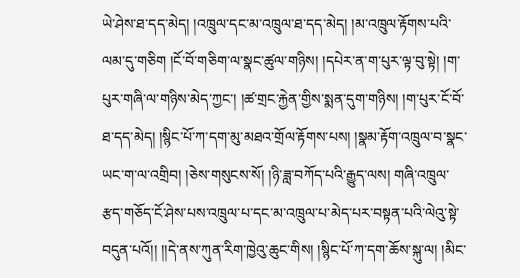ཡེ་ཤེས་ཐ་དད་མེད། །འཁྲུལ་དང་མ་འཁྲུལ་ཐ་དད་མེད། །མ་འཁྲུལ་རྟོགས་པའི་ལམ་དུ་གཅིག །ངོ་བོ་གཅིག་ལ་སྣང་ཚུལ་གཉིས། །དཔེར་ན་ག་པུར་ལྟ་བུ་སྟེ། །ག་པུར་གཞི་ལ་གཉིས་མེད་ཀྱང་། །ཚ་གྲང་རྐྱེན་གྱིས་སྨན་དུག་གཉིས། །ག་པུར་ངོ་བོ་ཐ་དད་མེད། །སྙིང་པོ་ཀ་དག་མུ་མཐའ་གྲོལ་རྟོགས་པས། །སྣམ་རྟོག་འཁྲུལ་བ་སྣང་ཡང་ག་ལ་འགྲིབ། །ཅེས་གསུངས་སོ། །ཉི་ཟླ་བཀོད་པའི་རྒྱུད་ལས། གཞི་འཁྲུལ་རྩད་གཅོད་ངོ་ཤེས་པས་འཁྲུལ་པ་དང་མ་འཁྲུལ་པ་མེད་པར་བསྟན་པའི་ལེའུ་སྟེ་བདུན་པའོ།། །།དེ་ནས་ཀུན་རིག་ཁྱེའུ་ཆུང་གིས། །སྙིང་པོ་ཀ་དག་ཆོས་སྐུ་ལ། །མིང་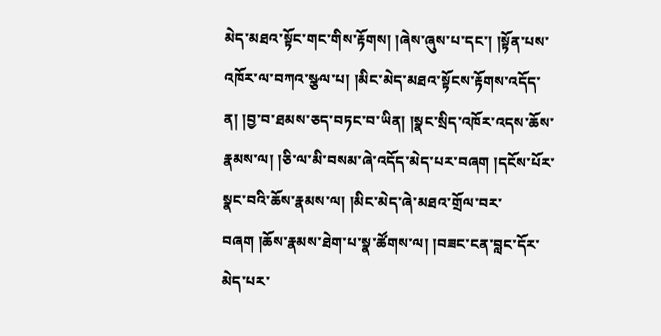མེད་མཐའ་སྟོང་གང་གིས་རྟོགས། །ཞེས་ཞུས་པ་དང་། །སྟོན་པས་འཁོར་ལ་བཀའ་སྩལ་པ། །མིང་མེད་མཐའ་སྟོངས་རྟོགས་འདོད་ན། །བྱ་བ་ཐམས་ཅད་བཏང་བ་ཡིན། །སྣང་སྲིད་འཁོར་འདས་ཆོས་རྣམས་ལ། །ཅི་ལ་མི་བསམ་ཞེ་འདོད་མེད་པར་བཞག །དངོས་པོར་སྣང་བའི་ཆོས་རྣམས་ལ། །མིང་མེད་ཞེ་མཐའ་གྲོལ་བར་བཞག །ཆོས་རྣམས་ཐེག་པ་སྣ་ཚོགས་ལ། །བཟང་ངན་བླང་དོར་མེད་པར་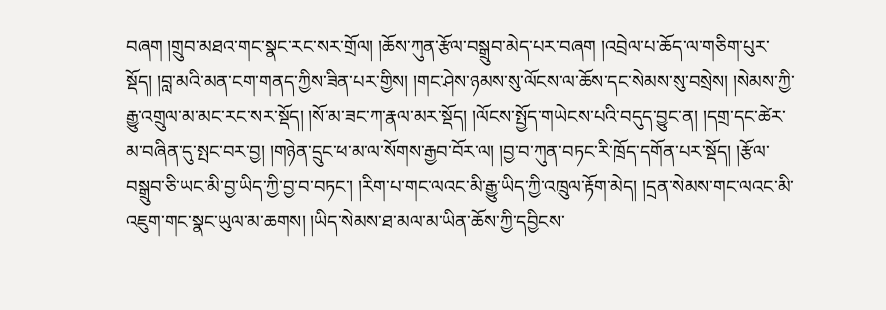བཞག །གྲུབ་མཐའ་གང་སྣང་རང་སར་གྲོལ། །ཆོས་ཀུན་རྩོལ་བསྒྲུབ་མེད་པར་བཞག །འབྲེལ་པ་ཆོད་ལ་གཅིག་པུར་སྡོད། །བླ་མའི་མན་ངག་གནད་ཀྱིས་ཟིན་པར་གྱིས། །གང་ཤེས་ཉམས་སུ་ལོངས་ལ་ཆོས་དང་སེམས་སུ་བསྲེས། །སེམས་ཀྱི་རྒྱུ་འགྲུལ་མ་མང་རང་སར་སྡོད། །སོ་མ་ཟང་ཀ་རྣལ་མར་སྡོད། །ལོངས་སྤྱོད་གཡེངས་པའི་བདུད་བྱུང་ན། །དགྲ་དང་ཚེར་མ་བཞིན་དུ་སྤང་བར་བྱ། །གཉེན་དྲུང་ཕ་མ་ལ་སོགས་རྒྱབ་བོར་ལ། །བྱ་བ་ཀུན་བཏང་རི་ཁྲོད་དགོན་པར་སྡོད། །རྩོལ་བསྒྲུབ་ཅི་ཡང་མི་བྱ་ཡིད་ཀྱི་བྱ་བ་བཏང་། །རིག་པ་གང་ལའང་མི་རྒྱུ་ཡིད་ཀྱི་འཁྲུལ་རྟོག་མེད། །དྲན་སེམས་གང་ལའང་མི་འཇུག་གང་སྣང་ཡུལ་མ་ཆགས། །ཡིད་སེམས་ཐ་མལ་མ་ཡིན་ཆོས་ཀྱི་དབྱིངས་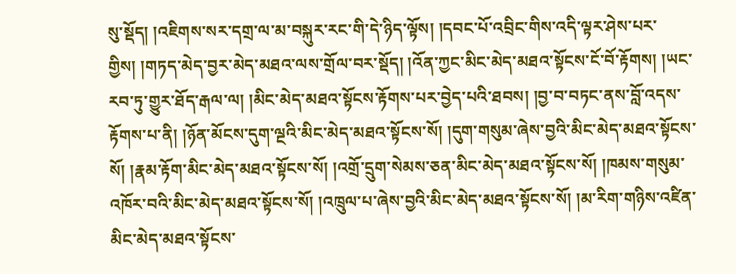སུ་སྡོད། །འཇིགས་སར་དགྲ་ལ་མ་བསྐུར་རང་གི་དེ་ཉིད་ལྟོས། །དབང་པོ་འབྲིང་གིས་འདི་ལྟར་ཤེས་པར་གྱིས། །གཏད་མེད་བྱར་མེད་མཐའ་ལས་གྲོལ་བར་སྡོད། །འོན་ཀྱང་མིང་མེད་མཐའ་སྟོངས་ངོ་བོ་རྟོགས། །ཡང་རབ་ཏུ་གྱུར་ཐོད་རྒལ་ལ། །མིང་མེད་མཐའ་སྟོངས་རྟོགས་པར་བྱེད་པའི་ཐབས། །བྱ་བ་བཏང་ནས་བློ་འདས་རྟོགས་པ་ནི། །ཉོན་མོངས་དུག་ལྔའི་མིང་མེད་མཐའ་སྟོངས་སོ། །དུག་གསུམ་ཞེས་བྱའི་མིང་མེད་མཐའ་སྟོངས་སོ། །རྣམ་རྟོག་མིང་མེད་མཐའ་སྟོངས་སོ། །འགྲོ་དྲུག་སེམས་ཅན་མིང་མེད་མཐའ་སྟོངས་སོ། །ཁམས་གསུམ་འཁོར་བའི་མིང་མེད་མཐའ་སྟོངས་སོ། །འཁྲུལ་པ་ཞེས་བྱའི་མིང་མེད་མཐའ་སྟོངས་སོ། །མ་རིག་གཉིས་འཛིན་མིང་མེད་མཐའ་སྟོངས་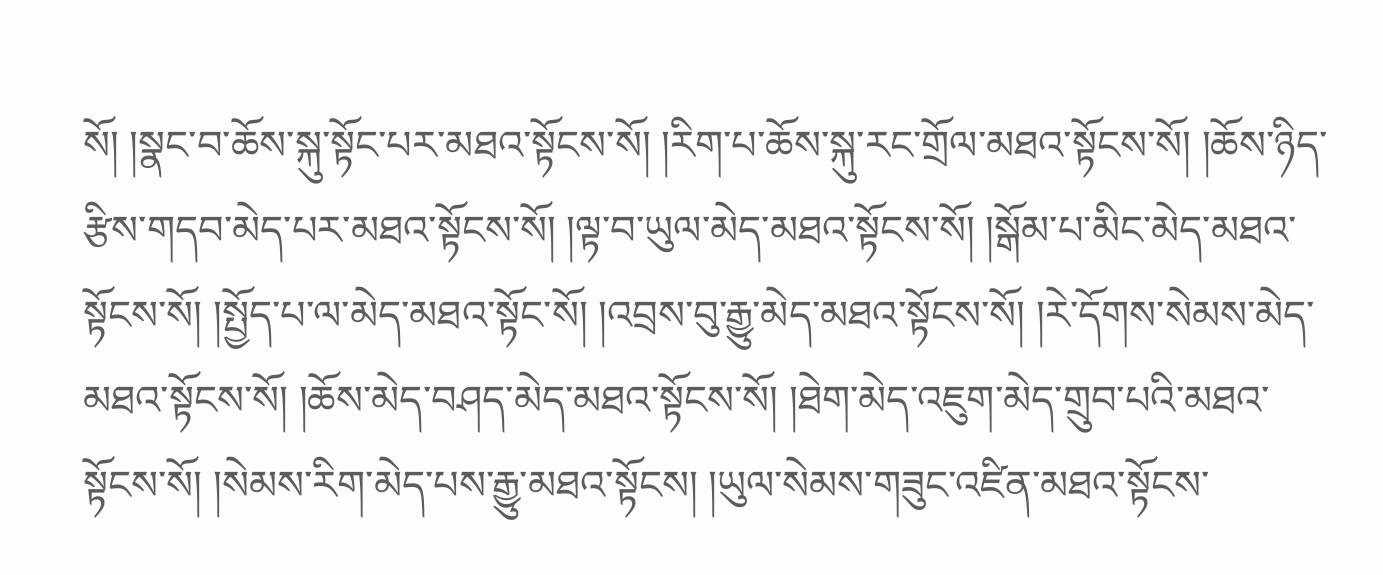སོ། །སྣང་བ་ཆོས་སྐུ་སྟོང་པར་མཐའ་སྟོངས་སོ། །རིག་པ་ཆོས་སྐུ་རང་གྲོལ་མཐའ་སྟོངས་སོ། །ཆོས་ཉིད་རྩིས་གདབ་མེད་པར་མཐའ་སྟོངས་སོ། །ལྟ་བ་ཡུལ་མེད་མཐའ་སྟོངས་སོ། །སྒོམ་པ་མིང་མེད་མཐའ་སྟོངས་སོ། །སྤྱོད་པ་ལ་མེད་མཐའ་སྟོང་སོ། །འབྲས་བུ་རྒྱུ་མེད་མཐའ་སྟོངས་སོ། །རེ་དོགས་སེམས་མེད་མཐའ་སྟོངས་སོ། །ཆོས་མེད་བཤད་མེད་མཐའ་སྟོངས་སོ། །ཐེག་མེད་འཇུག་མེད་གྲུབ་པའི་མཐའ་སྟོངས་སོ། །སེམས་རིག་མེད་པས་རྒྱུ་མཐའ་སྟོངས། །ཡུལ་སེམས་གཟུང་འཛིན་མཐའ་སྟོངས་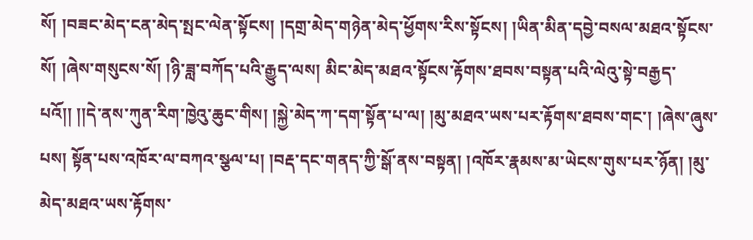སོ། །བཟང་མེད་ངན་མེད་སྤང་ལེན་སྟོངས། །དགྲ་མེད་གཉེན་མེད་ཕྱོགས་རིས་སྟོངས། །ཡིན་མིན་དབྱེ་བསལ་མཐའ་སྟོངས་སོ། །ཞེས་གསུངས་སོ། །ཉི་ཟླ་བཀོད་པའི་རྒྱུད་ལས། མིང་མེད་མཐའ་སྟོངས་རྟོགས་ཐབས་བསྟན་པའི་ལེའུ་སྟེ་བརྒྱད་པའོ།། །།དེ་ནས་ཀུན་རིག་ཁྱེའུ་ཆུང་གིས། །སྐྱེ་མེད་ཀ་དག་སྟོན་པ་ལ། །མུ་མཐའ་ཡས་པར་རྟོགས་ཐབས་གང་། །ཞེས་ཞུས་པས། སྟོན་པས་འཁོར་ལ་བཀའ་སྩལ་པ། །བརྡ་དང་གནད་ཀྱི་སྒོ་ནས་བསྟན། །འཁོར་རྣམས་མ་ཡེངས་གུས་པར་ཉོན། །མུ་མེད་མཐའ་ཡས་རྟོགས་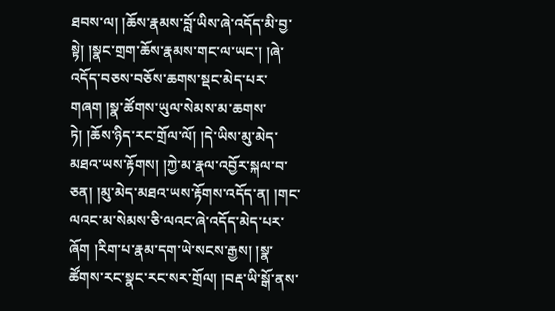ཐབས་ལ། །ཆོས་རྣམས་བློ་ཡིས་ཞེ་འདོད་མི་བྱ་སྟེ། །སྣང་གྲག་ཆོས་རྣམས་གང་ལ་ཡང་། །ཞེ་འདོད་བཅས་བཅོས་ཆགས་སྡང་མེད་པར་གཞག །སྣ་ཚོགས་ཡུལ་སེམས་མ་ཆགས་ཏེ། །ཆོས་ཉིད་རང་གྲོལ་ལོ། །དེ་ཡིས་མུ་མེད་མཐའ་ཡས་རྟོགས། །ཀྱེ་མ་རྣལ་འབྱོར་སྐལ་བ་ཅན། །མུ་མེད་མཐའ་ཡས་རྟོགས་འདོད་ན། །གང་ལའང་མ་སེམས་ཅི་ལའང་ཞེ་འདོད་མེད་པར་ཞོག །རིག་པ་རྣམ་དག་ཡེ་སངས་རྒྱས། །སྣ་ཚོགས་རང་སྣང་རང་སར་གྲོལ། །བརྡ་ཡི་སྒོ་ནས་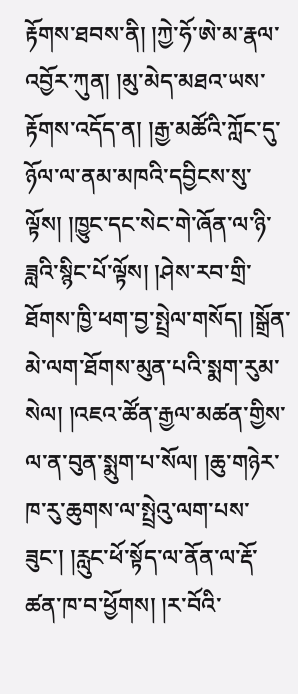རྟོགས་ཐབས་ནི། །ཀྱེ་ཧོ་ཨེ་མ་རྣལ་འབྱོར་ཀུན། །མུ་མེད་མཐའ་ཡས་རྟོགས་འདོད་ན། །རྒྱ་མཚོའི་ཀློང་དུ་ཉོལ་ལ་ནམ་མཁའི་དབྱིངས་སུ་ལྟོས། །ཁྱུང་དང་སེང་གེ་ཞོན་ལ་ཉི་ཟླའི་སྙིང་པོ་ལྟོས། །ཤེས་རབ་གྲི་ཐོགས་ཁྱི་ཕག་བྱ་སྤྲེལ་གསོད། །སྒྲོན་མེ་ལག་ཐོགས་མུན་པའི་སྨག་རུམ་སེལ། །འཇའ་ཚོན་རྒྱལ་མཚན་གྱིས་ལ་ན་བུན་སྨུག་པ་སོལ། །ཆུ་གཉེར་ཁ་རུ་ཆུགས་ལ་སྤྲེའུ་ལག་པས་ཟུང་། །རླུང་ཕོ་སྟོད་ལ་ནོན་ལ་རྡོ་ཚན་ཁ་བ་ཕྱོགས། །ར་བོའི་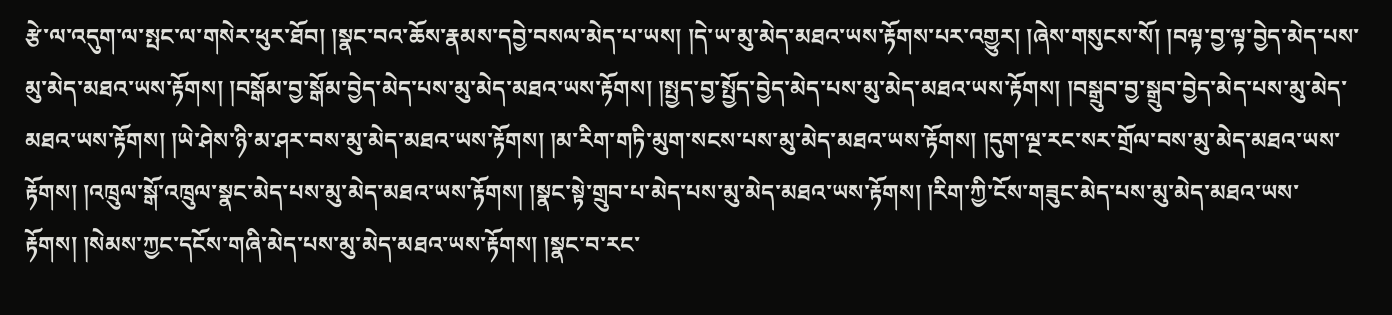རྩེ་ལ་འདུག་ལ་སྤང་ལ་གསེར་ཕུར་ཐོབ། །སྣང་བའ་ཆོས་རྣམས་དབྱེ་བསལ་མེད་པ་ཡས། །དེ་ཡ་མུ་མེད་མཐའ་ཡས་རྟོགས་པར་འགྱུར། །ཞེས་གསུངས་སོ། །བལྟ་བྱ་ལྟ་བྱེད་མེད་པས་མུ་མེད་མཐའ་ཡས་རྟོགས། །བསྒོམ་བྱ་སྒོམ་བྱེད་མེད་པས་མུ་མེད་མཐའ་ཡས་རྟོགས། །སྤྱད་བྱ་སྤྱོད་བྱེད་མེད་པས་མུ་མེད་མཐའ་ཡས་རྟོགས། །བསྒྲུབ་བྱ་སྒྲུབ་བྱེད་མེད་པས་མུ་མེད་མཐའ་ཡས་རྟོགས། །ཡེ་ཤེས་ཉི་མ་ཤར་བས་མུ་མེད་མཐའ་ཡས་རྟོགས། །མ་རིག་གཏི་མུག་སངས་པས་མུ་མེད་མཐའ་ཡས་རྟོགས། །དུག་ལྔ་རང་སར་གྲོལ་བས་མུ་མེད་མཐའ་ཡས་རྟོགས། །འཁྲུལ་སྒོ་འཁྲུལ་སྣང་མེད་པས་མུ་མེད་མཐའ་ཡས་རྟོགས། །སྣང་སྟེ་གྲུབ་པ་མེད་པས་མུ་མེད་མཐའ་ཡས་རྟོགས། །རིག་ཀྱི་ངོས་གཟུང་མེད་པས་མུ་མེད་མཐའ་ཡས་རྟོགས། །སེམས་ཀྱང་དངོས་གཞི་མེད་པས་མུ་མེད་མཐའ་ཡས་རྟོགས། །སྣང་བ་རང་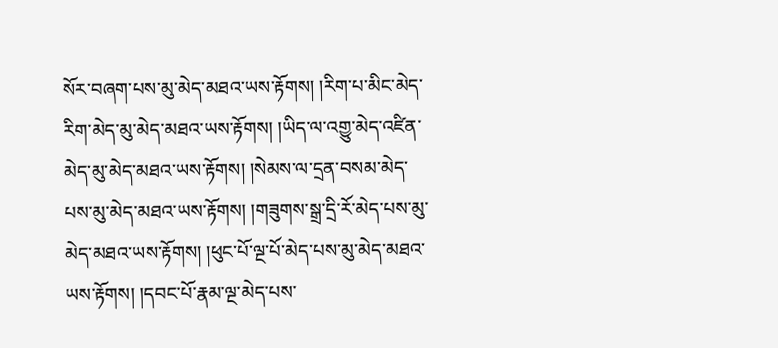སོར་བཞག་པས་མུ་མེད་མཐའ་ཡས་རྟོགས། །རིག་པ་མིང་མེད་རིག་མེད་མུ་མེད་མཐའ་ཡས་རྟོགས། །ཡིད་ལ་འགྱུ་མེད་འཛིན་མེད་མུ་མེད་མཐའ་ཡས་རྟོགས། །སེམས་ལ་དྲན་བསམ་མེད་པས་མུ་མེད་མཐའ་ཡས་རྟོགས། །གཟུགས་སྒྲ་དྲི་རོ་མེད་པས་མུ་མེད་མཐའ་ཡས་རྟོགས། །ཕུང་པོ་ལྔ་པོ་མེད་པས་མུ་མེད་མཐའ་ཡས་རྟོགས། །དབང་པོ་རྣམ་ལྔ་མེད་པས་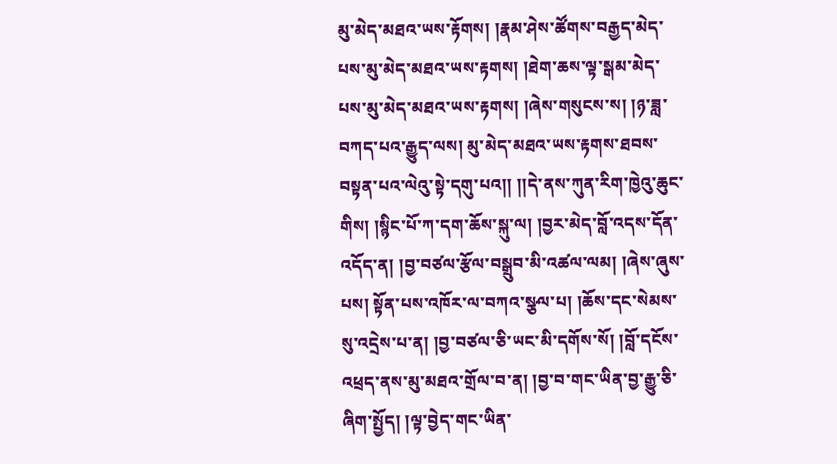མུ་མེད་མཐའ་ཡས་རྟོགས། །རྣམ་ཤེས་ཚོགས་བརྒྱད་མེད་པས་མུ་མེད་མཐའ་ཡས་རྟགས། །ཐེག་ཆས་ལྟ་སྒམ་མེད་པས་མུ་མེད་མཐའ་ཡས་རྟགས། །ཞེས་གསུངས་ས། །ཉ་ཟླ་བཀད་པའ་རྒྱུད་ལས། མུ་མེད་མཐའ་ཡས་རྟགས་ཐབས་བསྟན་པའ་ལེའུ་སྟེ་དགུ་པའ།། །།དེ་ནས་ཀུན་རིག་ཁྱེའུ་ཆུང་གིས། །སྙིང་པོ་ཀ་དག་ཆོས་སྐུ་ལ། །བྱར་མེད་བློ་འདས་དོན་འདོད་ན། །བྱ་བཙལ་རྩོལ་བསྒྲུབ་མི་འཚལ་ལམ། །ཞེས་ཞུས་པས། སྟོན་པས་འཁོར་ལ་བཀའ་སྩལ་པ། །ཆོས་དང་སེམས་སུ་འདྲེས་པ་ན། །བྱ་བཙལ་ཅི་ཡང་མི་དགོས་སོ། །བློ་དངོས་འཕྲད་ནས་མུ་མཐའ་གྲོལ་བ་ན། །བྱ་བ་གང་ཡིན་བྱ་རྒྱུ་ཅི་ཞིག་སྤྱོད། །ལྟ་བྱེད་གང་ཡིན་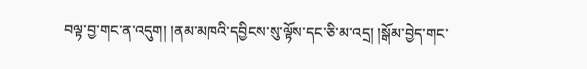བལྟ་བྱ་གང་ན་འདུག། །ནམ་མཁའི་དབྱིངས་སུ་ལྟོས་དང་ཅི་མ་འདྲ། །སྒོམ་བྱེད་གང་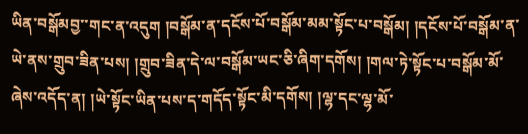ཡིན་བསྒོམབྱ་་གང་ན་འདུག །བསྒོམ་ན་དངོས་པོ་བསྒོམ་མམ་སྟོང་པ་བསྒོམ། །དངོས་པོ་བསྒོམ་ན་ཡེ་ནས་གྲུབ་ཟིན་པས། །གྲུབ་ཟིན་དེ་ལ་བསྒོམ་ཡང་ཅི་ཞིག་དགོས། །གལ་ཏེ་སྟོང་པ་བསྒོམ་མོ་ཞེས་འདོད་ན། །ཡེ་སྟོང་ཡིན་པས་ད་གདོད་སྟོང་མི་དགོས། །ལྷ་དང་ལྷ་མོ་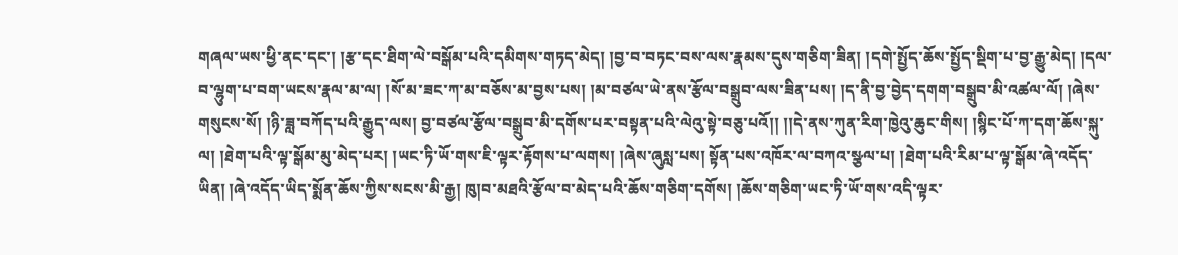གཞལ་ཡས་ཕྱི་ནང་དང་། །རྩ་དང་ཐིག་ལེ་བསྒོམ་པའི་དམིགས་གཏད་མེད། །བྱ་བ་བཏང་བས་ལས་རྣམས་དུས་གཅིག་ཟིན། །དགེ་སྤྱོད་ཆོས་སྤྱོད་སྡིག་པ་བྱ་རྒྱུ་མེད། །དལ་བ་ལྷུག་པ་བག་ཡངས་རྣལ་མ་ལ། །སོ་མ་ཟང་ཀ་མ་བཅོས་མ་བྱས་པས། །མ་བཙལ་ཡེ་ནས་རྩོལ་བསྒྲུབ་ལས་ཟིན་པས། །ད་ནི་བྱ་བྱེད་དགག་བསྒྲུབ་མི་འཚལ་ལོ། །ཞེས་གསུངས་སོ། །ཉི་ཟླ་བཀོད་པའི་རྒྱུད་ལས། བྱ་བཙལ་རྩོལ་བསྒྲུབ་མི་དགོས་པར་བསྟན་པའི་ལེའུ་སྟེ་བཅུ་པའོ།། །།དེ་ནས་ཀུན་རིག་ཁྱེའུ་ཆུང་གིས། །སྙིང་པོ་ཀ་དག་ཆོས་སྐུ་ལ། །ཐེག་པའི་ལྟ་སྒོམ་མུ་མེད་པར། །ཡང་ཏི་ཡོ་གས་ཇི་ལྟར་རྟོགས་པ་ལགས། །ཞེས་ཞུསླ་པས། སྟོན་པས་འཁོར་ལ་བཀའ་སྩལ་པ། །ཐེག་པའི་རིམ་པ་ལྟ་སྒོམ་ཞེ་འདོད་ཡིན། །ཞེ་འདོད་ཡིད་སྨོན་ཆོས་ཀྱིས་སངས་མི་རྒྱ། ཁུ།བ་མཐའི་རྩོལ་བ་མེད་པའི་ཆོས་གཅིག་དགོས། །ཆོས་གཅིག་ཡང་ཏི་ཡོ་གས་འདི་ལྟར་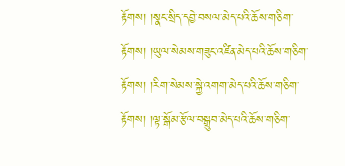རྟོགས། །སྣང་སྲིད་དབྱེ་བསལ་མེད་པའི་ཆོས་གཅིག་རྟོགས། །ཡུལ་སེམས་གཟུང་འཛིན་མེད་པའི་ཆོས་གཅིག་རྟོགས། །རིག་སེམས་སྐྱེ་འགག་མེད་པའི་ཆོས་གཅིག་རྟོགས། །ལྟ་སྒོམ་རྩོལ་བསྒྲུབ་མེད་པའི་ཆོས་གཅིག་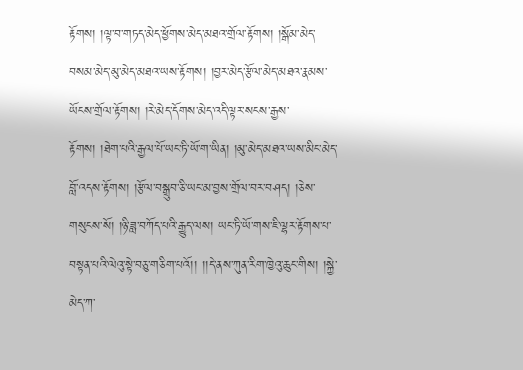རྟོགས། །ལྟ་བ་གཏད་མེད་ཕྱོགས་མེད་མཐའ་གྲོལ་རྟོགས། །སྒོམ་མེད་བསམ་མེད་མུ་མེད་མཐའ་ཡས་རྟོགས། །བྱར་མེད་རྩོལ་མེད་མཐའ་རྣམས་ཡོངས་གྲོལ་རྟོགས། །རེ་མེད་དོགས་མེད་འདི་ལྟར་སངས་རྒྱས་རྟོགས། །ཐེག་པའི་རྒྱལ་པོ་ཡང་ཏི་ཡོ་ག་ཡིན། །མུ་མེད་མཐའ་ཡས་མིང་མེད་བློ་འདས་རྟོགས། །རྩོལ་བསྒྲུབ་ཅི་ཡང་མ་བྱས་གྲོལ་བར་བཤད། །ཅེས་གསུངས་སོ། །ཉི་ཟླ་བཀོད་པའི་རྒྱུད་ལས། ཡང་ཏི་ཡོ་གས་ཇི་ལྷར་རྟོགས་པ་བསྟན་པའི་ལེའུ་སྟེ་བཅུ་གཅིག་པའོ།། །།དེ་ནས་ཀུན་རིག་ཁྱེའུ་ཆུང་གིས། །སྐྱེ་མེད་ཀ་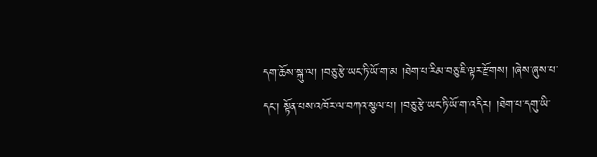དག་ཆོས་སྐུ་ལ། །བཅུ་རྩེ་ཡང་ཏི་ཡོ་ག་མ །ཐེག་པ་རིམ་བཅུ་ཇི་ལྟར་རྫོགས། །ཞེས་ཞུས་པ་དང་། སྟོན་པས་འཁོར་ལ་བཀའ་སྩལ་པ། །བཅུ་རྩེ་ཡང་ཏི་ཡོ་ག་འདིར། །ཐེག་པ་དགུ་ཡི་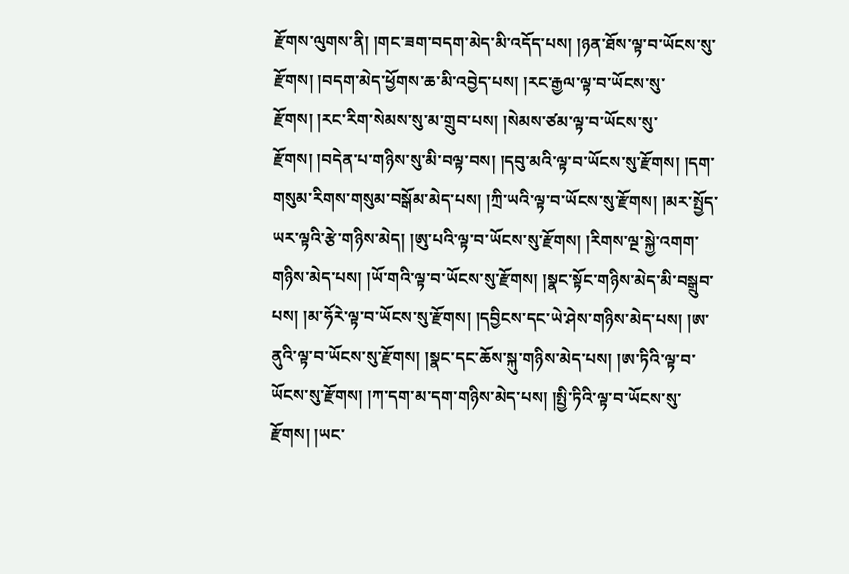རྫོགས་ལུགས་ནི། །གང་ཟག་བདག་མེད་མི་འདོད་པས། །ཉན་ཐོས་ལྟ་བ་ཡོངས་སུ་རྫོགས། །བདག་མེད་ཕྱོགས་ཆ་མི་འབྱེད་པས། །རང་རྒྱལ་ལྟ་བ་ཡོངས་སུ་རྫོགས། །རང་རིག་སེམས་སུ་མ་གྲུབ་པས། །སེམས་ཙམ་ལྟ་བ་ཡོངས་སུ་རྫོགས། །བདེན་པ་གཉིས་སུ་མི་བལྟ་བས། །དབུ་མའི་ལྟ་བ་ཡོངས་སུ་རྫོགས། །དག་གསུམ་རིགས་གསུམ་བསྒོམ་མེད་པས། །ཀྲི་ཡའི་ལྟ་བ་ཡོངས་སུ་རྫོགས། །མར་སྤྱོད་ཡར་ལྟའི་རྩེ་གཉིས་མེད། །ཨུ་པའི་ལྟ་བ་ཡོངས་སུ་རྫོགས། །རིགས་ལྔ་སྐྱེ་འགག་གཉིས་མེད་པས། །ཡོ་གའི་ལྟ་བ་ཡོངས་སུ་རྫོགས། །སྣང་སྟོང་གཉིས་མེད་མི་བསྒྲུབ་པས། །མ་ཧོརེ་ལྟ་བ་ཡོངས་སུ་རྫོགས། །དབྱིངས་དང་ཡེ་ཤེས་གཉིས་མེད་པས། །ཨ་ནུའི་ལྟ་བ་ཡོངས་སུ་རྫོགས། །སྣང་དང་ཆོས་སྐུ་གཉིས་མེད་པས། །ཨ་ཏིའི་ལྟ་བ་ཡོངས་སུ་རྫོགས། །ཀ་དག་མ་དག་གཉིས་མེད་པས། །སྤྱི་ཏིའི་ལྟ་བ་ཡོངས་སུ་རྫོགས། །ཡང་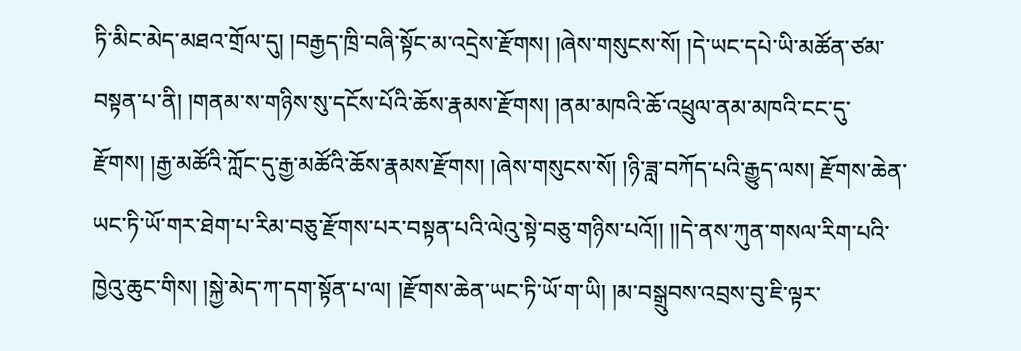ཏི་མིང་མེད་མཐའ་གྲོལ་དུ། །བརྒྱད་ཁྲི་བཞི་སྟོང་མ་འདྲེས་རྫོགས། །ཞེས་གསུངས་སོ། །དེ་ཡང་དཔེ་ཡི་མཚོན་ཙམ་བསྟན་པ་ནི། །གནམ་ས་གཉིས་སུ་དངོས་པོའི་ཆོས་རྣམས་རྫོགས། །ནམ་མཁའི་ཆོ་འཕྲུལ་ནམ་མཁའི་ངང་དུ་རྫོགས། །རྒྱ་མཚོའི་ཀློང་དུ་རྒྱ་མཚོའི་ཆོས་རྣམས་རྫོགས། །ཞེས་གསུངས་སོ། །ཉི་ཟླ་བཀོད་པའི་རྒྱུད་ལས། རྫོགས་ཆེན་ཡང་ཏི་ཡོ་གར་ཐེག་པ་རིམ་བཅུ་རྫོགས་པར་བསྟན་པའི་ལེའུ་སྟེ་བཅུ་གཉིས་པའོ།། །།དེ་ནས་ཀུན་གསལ་རིག་པའི་ཁྱེའུ་ཆུང་གིས། །སྐྱེ་མེད་ཀ་དག་སྟོན་པ་ལ། །རྫོགས་ཆེན་ཡང་ཏི་ཡོ་ག་ཡི། །མ་བསྒྲུབས་འབྲས་བུ་ཇི་ལྟར་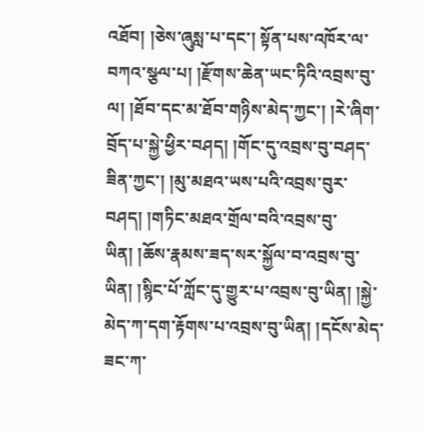འཐོབ། །ཅེས་ཞུསླ་པ་དང་། སྟོན་པས་འཁོར་ལ་བཀའ་སྩལ་པ། །རྫོགས་ཆེན་ཡང་ཏིའི་འབྲས་བུ་ལ། །ཐོབ་དང་མ་ཐོབ་གཉིས་མེད་ཀྱང་། །རེ་ཞིག་བྲོད་པ་སྐྱེ་ཕྱིར་བཤད། །གོང་དུ་འབྲས་བུ་བཤད་ཟིན་ཀྱང་། །མུ་མཐའ་ཡས་པའི་འབྲས་བུར་བཤད། །གཏིང་མཐའ་གྲོལ་བའི་འབྲས་བུ་ཡིན། །ཆོས་རྣམས་ཟད་སར་སྐྱོལ་བ་འབྲས་བུ་ཡིན། །སྙིང་པོ་ཀློང་དུ་གྱུར་པ་འབྲས་བུ་ཡིན། །སྐྱེ་མེད་ཀ་དག་རྟོགས་པ་འབྲས་བུ་ཡིན། །དངོས་མེད་ཟང་ཀ་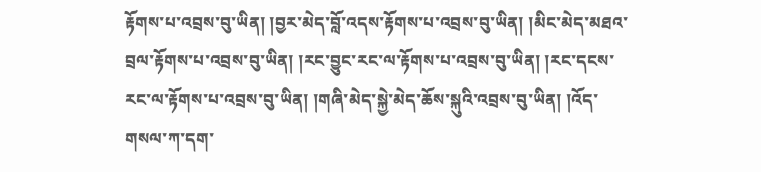རྟོགས་པ་འབྲས་བུ་ཡིན། །བྱར་མེད་བློ་འདས་རྟོགས་པ་འབྲས་བུ་ཡིན། །མིང་མེད་མཐའ་བྲལ་རྟོགས་པ་འབྲས་བུ་ཡིན། །རང་བྱུང་རང་ལ་རྟོགས་པ་འབྲས་བུ་ཡིན། །རང་དངས་རང་ལ་རྟོགས་པ་འབྲས་བུ་ཡིན། །གཞི་མེད་སྐྱེ་མེད་ཆོས་སྐུའི་འབྲས་བུ་ཡིན། །འོད་གསལ་ཀ་དག་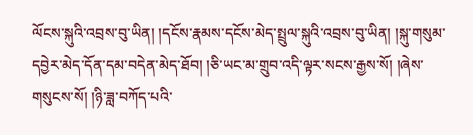ལོངས་སྐུའི་འབྲས་བུ་ཡིན། །དངོས་རྣམས་དངོས་མེད་སྤྲུལ་སྐུའི་འབྲས་བུ་ཡིན། །སྐུ་གསུམ་དབྱེར་མེད་དོན་དམ་བདེན་མེད་ཐོབ། །ཅི་ཡང་མ་གྲུབ་འདི་ལྟར་སངས་རྒྱས་སོ། །ཞེས་གསུངས་སོ། །ཉི་ཟླ་བཀོད་པའི་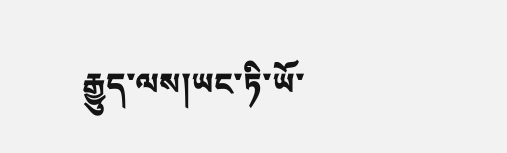རྒྱུད་ལས།ཡང་ཏི་ཡོ་